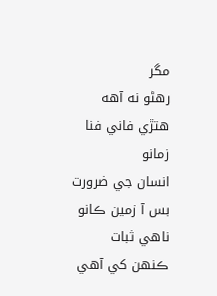مگر
رهڻو نه آهه هتڙي فاني فنا زمانو
انسان جي ضرورت بس آ زمين ڪانو
ناهي ثبات ڪنهن کي آهي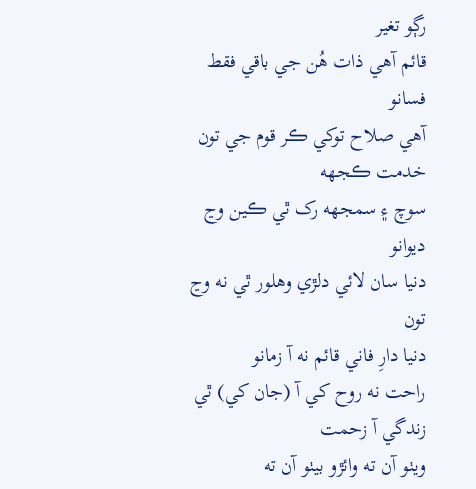رڳو تغير
قائم آهي ذات هُن جي باقي فقط فسانو
آهي صلاح توکي ڪر قوم جي تون خدمت ڪجهه
سوچ ۽ سمجهه رک ٿي ڪين وڃ ديوانو
دنيا سان لائي دلڙي وهلور ٿي نه وڃ تون
دنيا دارِ فاني قائم نه آ زمانو
راحت نه روح کي آ (جان کي) ٿي زندگي آ زحمت
ويٺو آن ته وائڙو بيٺو آن ته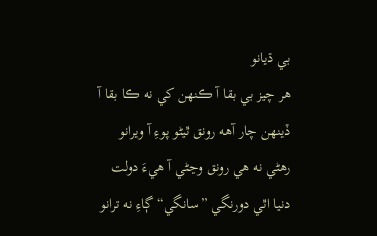بي ڌيانو
هر چيز بي بقا آ ڪنهن کي نه ڪا بقا آ
ڏينهن چار آهه رونق ٿيڻو پوءِ آ ويرانو
رهڻي نه هي رونق وڃڻي آ هيءَ دولت
دنيا اٿي دورنگي ”سانگي“ ڳاءِ نه ترانو